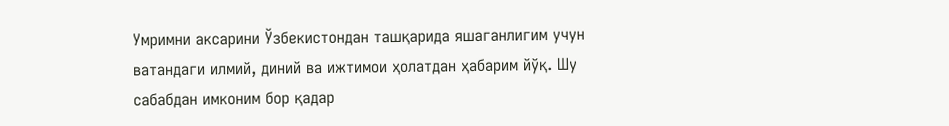Умримни аксарини Ўзбекистондан ташқарида яшаганлигим учун ватандаги илмий, диний ва ижтимои ҳолатдан ҳабарим йўқ. Шу сабабдан имконим бор қадар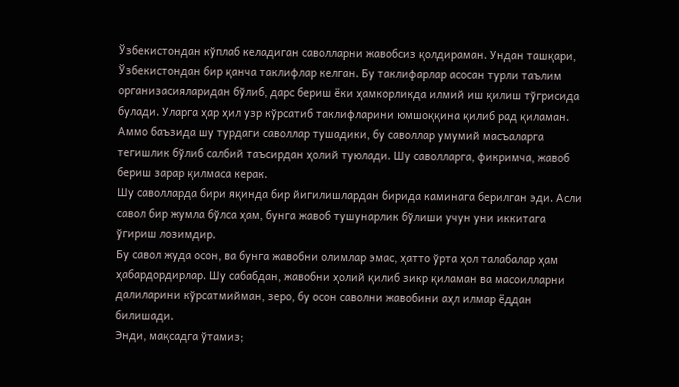Ўзбекистондан кўплаб келадиган саволларни жавобсиз қолдираман. Ундан ташқари, Ўзбекистондан бир қанча таклифлар келган. Бу таклифарлар асосан турли таълим организаcияларидан бўлиб, дарс бериш ёки ҳамкорликда илмий иш қилиш тўгрисида булади. Уларга ҳар ҳил узр кўрсатиб таклифларини юмшоққина қилиб рад қиламан. Аммо баъзида шу турдаги саволлар тушадики, бу саволлар умумий масъаларга тегишлик бўлиб салбий таъсирдан ҳолий туюлади. Шу саволларга, фикримча, жавоб бериш зарар қилмаса керак.
Шу саволларда бири яқинда бир йигилишлардан бирида каминага берилган эди. Асли савол бир жумла бўлса ҳам, бунга жавоб тушунарлик бўлиши учун уни иккитага ўгириш лозимдир.
Бу савол жуда осон, ва бунга жавобни олимлар эмас, ҳатто ўрта ҳол талабалар ҳам ҳабардордирлар. Шу сабабдан, жавобни ҳолий қилиб зикр қиламан ва масоилларни далиларини кўрсатмийман, зеро, бу осон саволни жавобини аҳл илмар ёддан билишади.
Энди, мақсадга ўтамиз;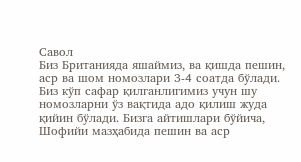Савол
Биз Британияда яшаймиз, ва қишда пешин, аср ва шом номозлари 3-4 соатда бўлади. Биз кўп сафар қилганлигимиз учун шу номозларни ўз вақтида адо қилиш жуда қийин бўлади. Бизга айтишлари бўйича, Шофийи мазҳабида пешин ва аср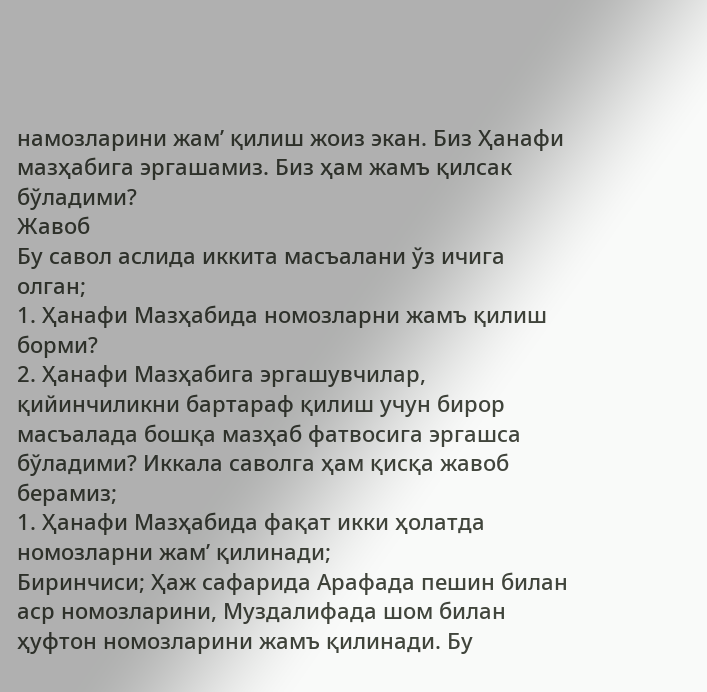намозларини жам’ қилиш жоиз экан. Биз Ҳанафи мазҳабига эргашамиз. Биз ҳам жамъ қилсак бўладими?
Жавоб
Бу савол аслида иккита масъалани ўз ичига олган;
1. Ҳанафи Мазҳабида номозларни жамъ қилиш борми?
2. Ҳанафи Мазҳабига эргашувчилар, қийинчиликни бартараф қилиш учун бирор масъалада бошқа мазҳаб фатвосига эргашса бўладими? Иккала саволга ҳам қисқа жавоб берамиз;
1. Ҳанафи Мазҳабида фақат икки ҳолатда номозларни жам’ қилинади;
Биринчиси; Ҳаж сафарида Арафада пешин билан аср номозларини, Муздалифада шом билан ҳуфтон номозларини жамъ қилинади. Бу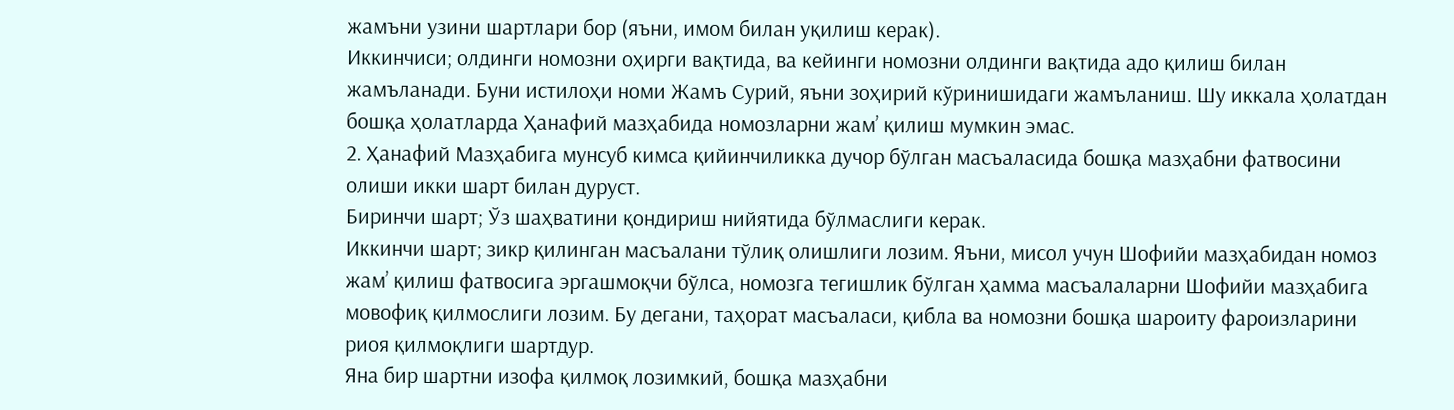жамъни узини шартлари бор (яъни, имом билан уқилиш керак).
Иккинчиси; олдинги номозни оҳирги вақтида, ва кейинги номозни олдинги вақтида адо қилиш билан жамъланади. Буни истилоҳи номи Жамъ Сурий, яъни зоҳирий кўринишидаги жамъланиш. Шу иккала ҳолатдан бошқа ҳолатларда Ҳанафий мазҳабида номозларни жам’ қилиш мумкин эмас.
2. Ҳанафий Мазҳабига мунсуб кимса қийинчиликка дучор бўлган масъаласида бошқа мазҳабни фатвосини олиши икки шарт билан дуруст.
Биринчи шарт; Ўз шаҳватини қондириш нийятида бўлмаслиги керак.
Иккинчи шарт; зикр қилинган масъалани тўлиқ олишлиги лозим. Яъни, мисол учун Шофийи мазҳабидан номоз жам’ қилиш фатвосига эргашмоқчи бўлса, номозга тегишлик бўлган ҳамма масъалаларни Шофийи мазҳабига мовофиқ қилмослиги лозим. Бу дегани, таҳорат масъаласи, қибла ва номозни бошқа шароиту фароизларини риоя қилмоқлиги шартдур.
Яна бир шартни изофа қилмоқ лозимкий, бошқа мазҳабни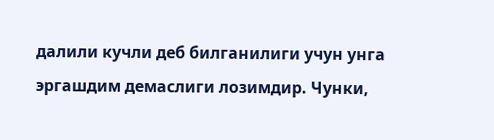далили кучли деб билганилиги учун унга эргашдим демаслиги лозимдир. Чунки,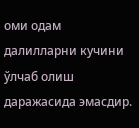оми одам далилларни кучини ўлчаб олиш даражасида эмасдир.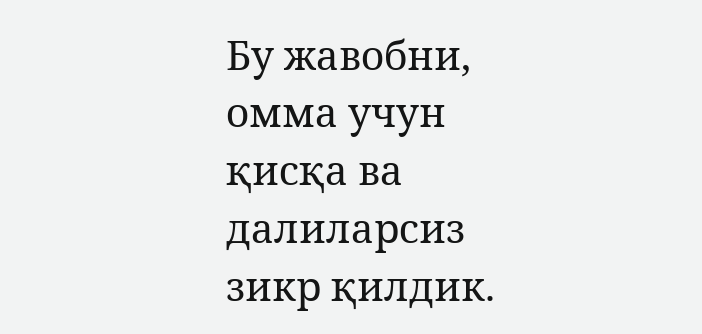Бу жавобни, омма учун қисқа ва далиларсиз зикр қилдик.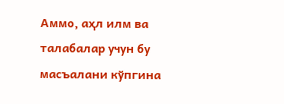Аммо, аҳл илм ва талабалар учун бу масъалани кўпгина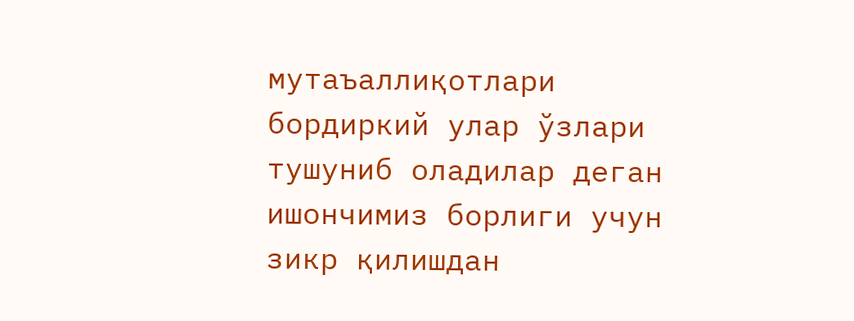мутаъаллиқотлари бордиркий улар ўзлари тушуниб оладилар деган ишончимиз борлиги учун зикр қилишдан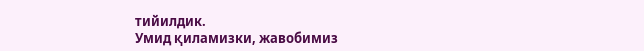тийилдик.
Умид қиламизки, жавобимиз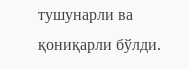тушунарли ва қониқарли бўлди.